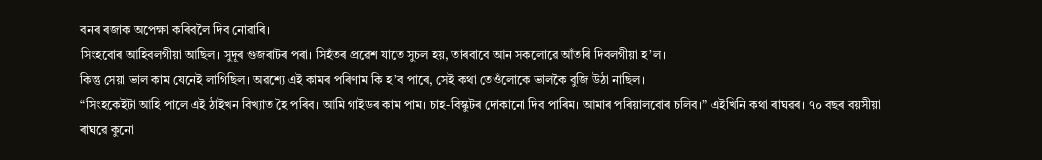বনৰ ৰজাক অপেক্ষা কৰিবলৈ দিব নোৱাৰি।
সিংহবোৰ আহিবলগীয়া আছিল। সুদূৰ গুজৰাটৰ পৰা। সিহঁতৰ প্ৰৱেশ যাতে সুচল হয়, তাৰবাবে আন সকলোৱে আঁতৰি দিবলগীয়া হ’ল।
কিন্তু সেয়া ভাল কাম যেনেই লাগিছিল। অৱশ্যে এই কামৰ পৰিণাম কি হ’ব পাৰে, সেই কথা তেওঁলোকে ভালকৈ বুজি উঠা নাছিল।
“সিংহকেইটা আহি পালে এই ঠাইখন বিখ্যাত হৈ পৰিব। আমি গাইডৰ কাম পাম। চাহ-বিস্কুটৰ দোকানো দিব পাৰিম। আমাৰ পৰিয়ালবোৰ চলিব।” এইখিনি কথা ৰাঘৱৰ। ৭০ বছৰ বয়সীয়া ৰাঘৱে কুনো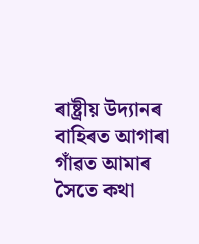ৰাষ্ট্ৰীয় উদ্যানৰ বাহিৰত আগাৰা গাঁৱত আমাৰ সৈতে কথা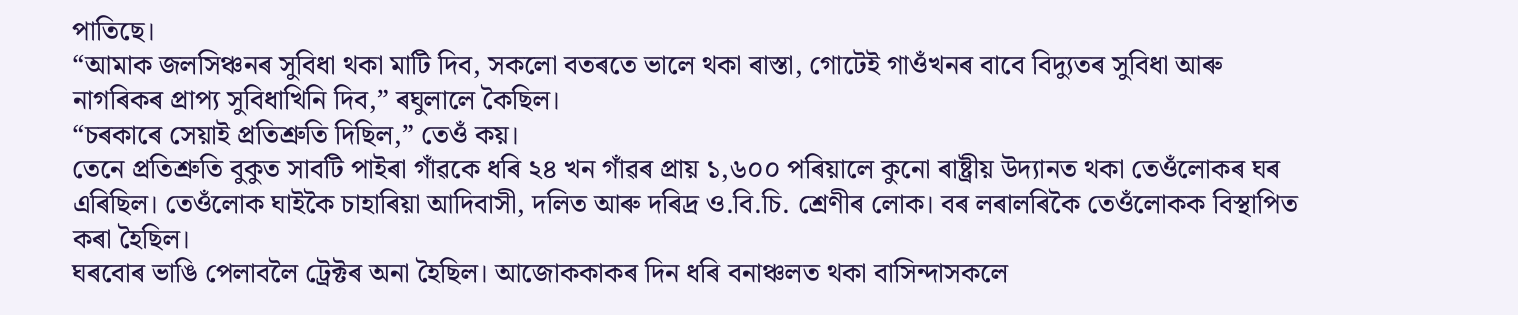পাতিছে।
“আমাক জলসিঞ্চনৰ সুবিধা থকা মাটি দিব, সকলো বতৰতে ভালে থকা ৰাস্তা, গোটেই গাওঁখনৰ বাবে বিদ্যুতৰ সুবিধা আৰু নাগৰিকৰ প্ৰাপ্য সুবিধাখিনি দিব,” ৰঘুলালে কৈছিল।
“চৰকাৰে সেয়াই প্ৰতিশ্ৰুতি দিছিল,” তেওঁ কয়।
তেনে প্ৰতিশ্ৰুতি বুকুত সাবটি পাইৰা গাঁৱকে ধৰি ২৪ খন গাঁৱৰ প্ৰায় ১,৬০০ পৰিয়ালে কুনো ৰাষ্ট্ৰীয় উদ্যানত থকা তেওঁলোকৰ ঘৰ এৰিছিল। তেওঁলোক ঘাইকৈ চাহাৰিয়া আদিবাসী, দলিত আৰু দৰিদ্ৰ ও.বি.চি. শ্ৰেণীৰ লোক। বৰ লৰালৰিকৈ তেওঁলোকক বিস্থাপিত কৰা হৈছিল।
ঘৰবোৰ ভাঙি পেলাবলৈ ট্ৰেক্টৰ অনা হৈছিল। আজোককাকৰ দিন ধৰি বনাঞ্চলত থকা বাসিন্দাসকলে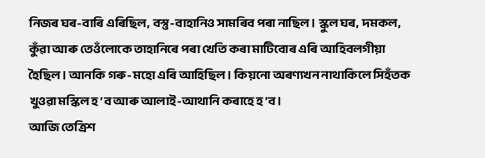নিজৰ ঘৰ-বাৰি এৰিছিল, বস্তু-বাহানিও সামৰিব পৰা নাছিল। স্কুল ঘৰ, দমকল, কুঁৱা আৰু তেওঁলোকে তাহানিৰে পৰা খেতি কৰা মাটিবোৰ এৰি আহিবলগীয়া হৈছিল। আনকি গৰু-মহো এৰি আহিছিল। কিয়নো অৰণ্যখন নাথাকিলে সিহঁতক খুওৱা মস্কিল হ’ব আৰু আলাই-আথানি কৰাহে হ’ব।
আজি তেত্ৰিশ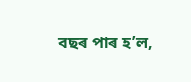বছৰ পাৰ হ’ল,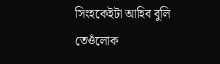সিংহকেইটা আহিব বুলি তেওঁলোক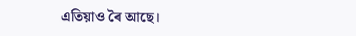এতিয়াও ৰৈ আছে।